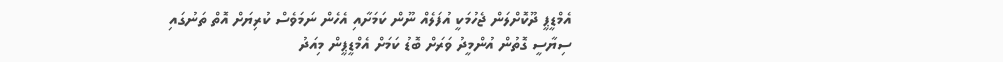އެމްޑީޕީ ދޫކޮށްލަން ޖެހުމަކީ އުފަލެއް ނޫން ކަމަށާއި އެހެން ނަމަވެސް ކުރިޔަށް އޮތް ތަނުގައި ސިޔާސީ ގޮތުން އުންމީދު ވަރަށް ބޮޑު ކަމަށް އެމްޑީޕީން މިއަދު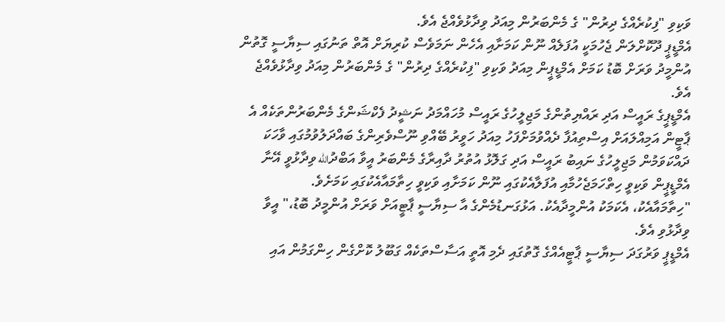ވަކިވި "ފިކުރެއްގެ ދިރުން" ގެ މެންބަރުން މިއަދު ވިދާޅުވެއްޖެ އެވެ.
އެމްޑީޕީ ދޫކޮށްލަން ޖެހުމަކީ އުފަލެއް ނޫން ކަމަށާއި އެހެން ނަމަވެސް ކުރިޔަށް އޮތް ތަނުގައި ސިޔާސީ ގޮތުން އުންމީދު ވަރަށް ބޮޑު ކަމަށް އެމްޑީޕީން މިއަދު ވަކިވި "ފިކުރެއްގެ ދިރުން" ގެ މެންބަރުން މިއަދު ވިދާޅުވެއްޖެ އެވެ.
އެމްޑީޕީގެ ރައީސް އަދި ރައްޔިތުންގެ މަޖިލީހުގެ ރައީސް މުހައްމަދު ނަޝީދު ފެކްޝަންގެ މެންބަރުންތަކެއް އެ ޕާޓީން އަމިއްލައަށް އިސްތިއުފާ ދެއްވުމަށްފަހު މިއަދު ހަވީރު ބޭއްވި ނޫސްވެރިންގެ ބައްދަލުވުމުގައި ވާހަކަ ދައްކަވަމުން މަޖިލީހުގެ ނައިބު ރައީސް އަދި ގަލޮޅު އުތުރު ދާއިރާގެ މެންބަރު އީވާ އަބްދުالله ވިދާޅުވީ އޭނާ އެމްޑީޕީން ވަކިވީ ހިތްހަމަޖެހުމާއި އުފަލާއެކުގައި ނޫން ކަމަށާއި ވަކިވީ ހިތާމައާއެކުގައި ކަމަށެވެ.
"ހިތާމައާއެކު، އެކަމަކު އުންމީދާއެކު. އަޅުގަނޑުމެންގެ އާ ސިޔާސީ ޕާޓީއަށް ވަރަށް އުންމީދު ބޮޑު،" އީވާ ވިދާޅުވި އެވެ.
އެމްޑީޕީ ވަރުގަދަ ސިޔާސީ ޕާޓީއެއްގެ ގޮތުގައި ދެމި އޮތީ އަސާސްތަކެއް ގަބޫލު ކޮށްގެން ހިންގަމުން އައި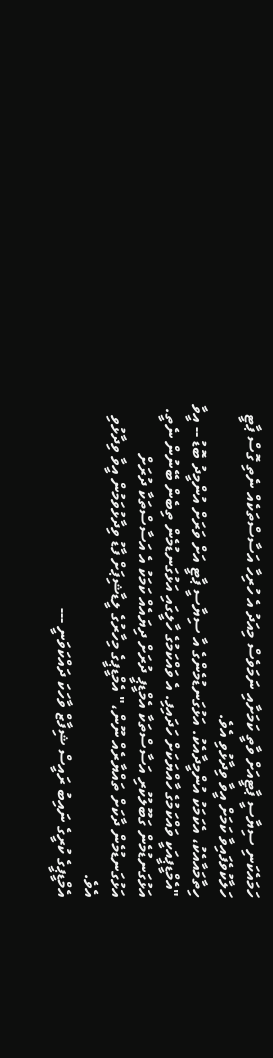ހަމައެކަނި ސިޔާސީ ޕާޓީއަށް ވާތީ ކަމަށާއި ނަމަވެސް މިއަދު އެ ހުރިހާ އަސާސްތަކެއް ނެތި ގޮސް ޕާޓީ ހަލާކުވެފައިވާ ކަމަށް އީވާ ވިދާޅުވި އެވެ.
ހިތާމައާއެކު، އެކަމަކު އުންމީދާއެކު. އަޅުގަނޑުމެންގެ އާ ސިޔާސީ ޕާޓީ އަށް ވަރަށް އުންމީދު ބޮޑު -- އީވާ
"އެމްޑީޕީއަކީ ވައްކަމުގެ ހާއްޔަކަށް ހަދައިފި. އެ ވައްކަމުގެ ހާލީގައި އަޅުގަނޑުމެން ތިބެން ބޭނުން ނެތީ. އަޅުގަނޑުމެން ގަބޫލުކުރި އަސާސްތަކާ އެމްޑީޕީ ދުރަށް ދިޔައެއް ކަމަކު އެ އަސާސްތަކާ ދުރަށް އަޅުގަނޑުމެން ދާކަށް ތައްޔާރެއް ނޫން،" އެމްޑީޕީގެ މިހާރުގެ ލީޑާޝިޕަށް ފާޑު ވިދާޅުވަމުން އީވާ ވިދާޅުވި އެވެ.
އެމްޑީޕީގެ ކުރީގެ ނައިބު ރައީސް ޝިފާޒް ވާހަކަ ދައްކަވަނީ ---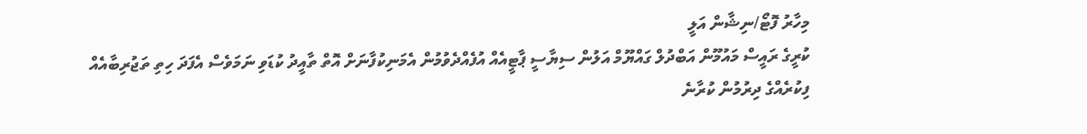މިހާރު ފޮޓޯ/ނިޝާން އަލީ
ކުރީގެ ރައީސް މައުމޫން އަބްދުލް ގައްޔޫމް އަލުން ސިޔާސީ ޕާޓީއެއް އުފެއްދެވުމުން އެމަނިކުފާނަށް އޮތް ތާއީދު ކުޑަވި ނަމަވެސް އެފަދަ ހިތި ތަޖުރިބާއެއް ފިކުރެއްގެ ދިރުމުން ކުރާނެ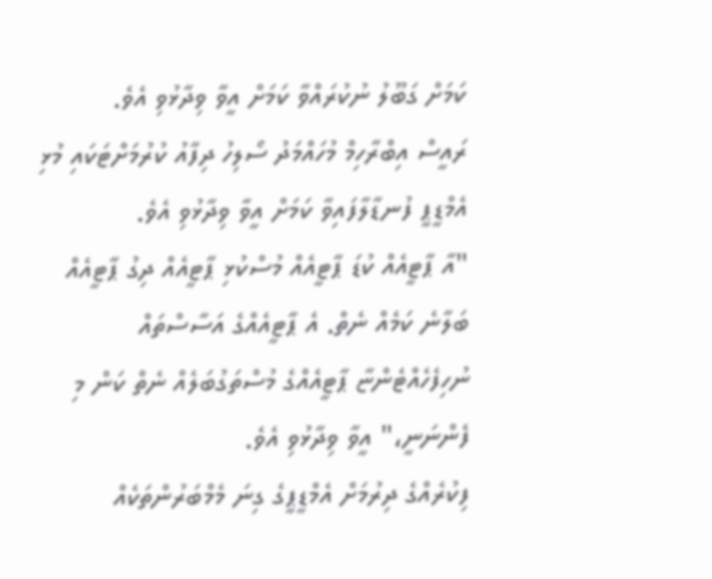ކަމަށް ގަބޫލު ނުކުރައްވާ ކަމަށް އީވާ ވިދާޅުވި އެވެ.
ރައީސް އިބްރާހިމް މުހައްމަދު ސޯލިހު ދިފާއު ކުރުމަށްޓަކައި މުޅި އެމްޑީޕީ ފުނޑާލާފައިވާ ކަމަށް އީވާ ވިދާޅުވި އެވެ.
"އާ ޕާޓީއެއް ކުޑަ ޕާޓީއެއް މުސްކުޅި ޕާޓީއެއް ދިގު ޕާޓީއެއް ބަލާނެ ކަމެއް ނެތް. އެ ޕާޓީއެއްގެ އަސާސްތައް ނުހިފެހެއްޓެންޏާ ޕާޓީއެއްގެ މުސްތަގުބަލެއް ނެތް ކަން މި ފެންނަނީ،" އީވާ ވިދާޅުވި އެވެ.
ފިކުރެއްގެ ދިރުމަށް އެމްޑީޕީގެ ގިނަ މެމްބަރުންތަކެއް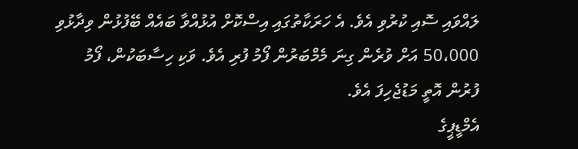ލައްވައި ސޮއި ކުރުވި އެވެ. އެ ހަރަކާތުގައި އިސްކޮށް އުޅުއްވާ ބައެއް ބޭފުޅުން ވިދާޅުވި 50،000 އަށް ވުރެން ގިނަ މެމްބަރުން ފޯމު ފުރި އެވެ. ވަކި ހިސާބަކުން، ފޯމު ފުރުން އޮތީ މަޑުޖެހިފަ އެވެ.
އެމްޑީޕީގެ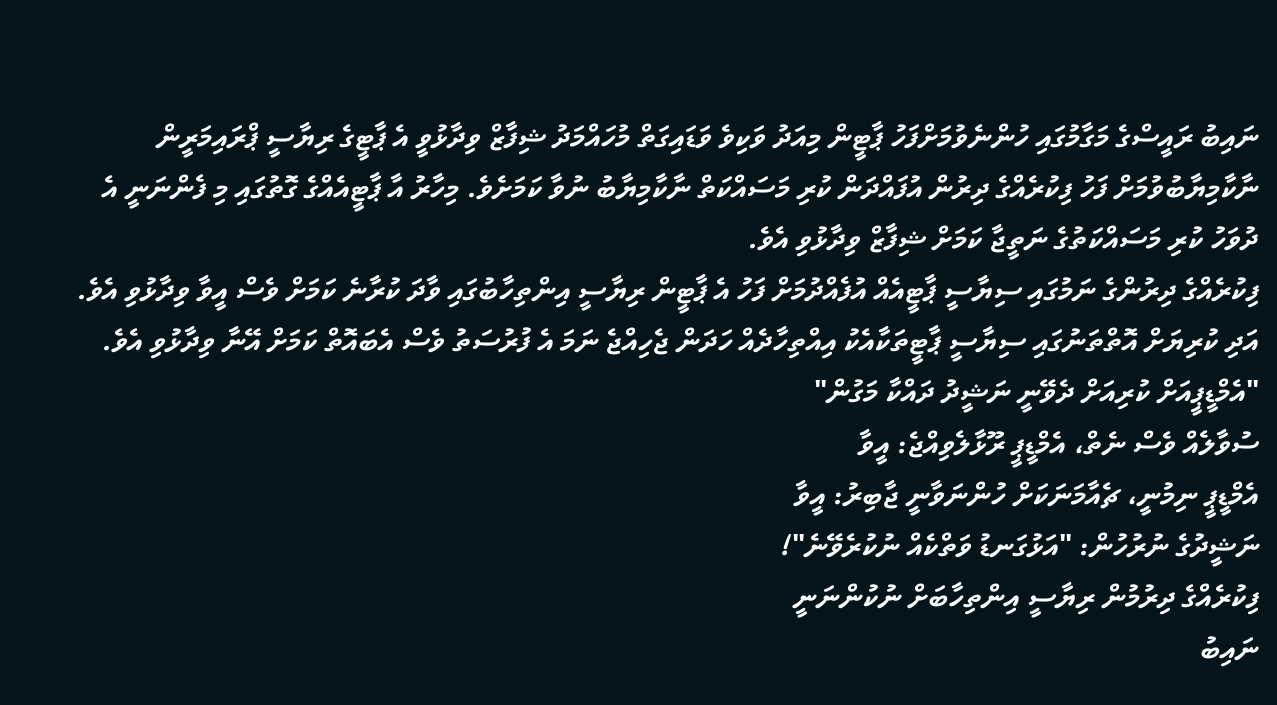ނައިބު ރައީސްގެ މަގާމުގައި ހުންނެވުމަށްފަހު ޕާޓީން މިއަދު ވަކިވެ ވަޑައިގަތް މުހައްމަދު ޝިފާޒް ވިދާޅުވީ އެ ޕާޓީގެ ރިޔާސީ ޕްރައިމަރީން ނާކާމިޔާބުވުމަށް ފަހު ފިކުރެއްގެ ދިރުން އުފައްދަން ކުރި މަސައްކަތް ނާކާމިޔާބު ނުވާ ކަމަށެވެ. މިހާރު އާ ޕާޓީއެއްގެ ގޮތުގައި މި ފެންނަނީ އެ ދުވަހު ކުރި މަސައްކަތުގެ ނަތީޖާ ކަމަށް ޝިފާޒް ވިދާޅުވި އެވެ.
ފިކުރެއްގެ ދިރުންގެ ނަމުގައި ސިޔާސީ ޕާޓީއެއް އުފެއްދުމަށް ފަހު އެ ޕާޓީން ރިޔާސީ އިންތިހާބުގައި ވާދަ ކުރާނެ ކަމަށް ވެސް އީވާ ވިދާޅުވި އެވެ. އަދި ކުރިޔަށް އޮތްތަނުގައި ސިޔާސީ ޕާޓީތަކާއެކު އިއްތިހާދެއް ހަދަން ޖެހިއްޖެ ނަމަ އެ ފުރުސަތު ވެސް އެބައޮތް ކަމަށް އޭނާ ވިދާޅުވި އެވެ.
"އެމްޑީޕީއަށް ކުރިއަށް ދެވޭނީ ނަޝީދު ދައްކާ މަގުން"
ސުވާލެއް ވެސް ނެތް، އެމްޑީޕީ ރޫޅާލެވިއްޖެ: އީވާ
އެމްޑީޕީ ނިމުނީ، ޗެއާމަނަކަށް ހުންނަވާނީ ޖާބިރު: އީވާ
ނަޝީދުގެ ނުރުހުން: "އަޅުގަނޑު ވަތްކެއް ނުކުރެވޭނެ"!
ފިކުރެއްގެ ދިރުމުން ރިޔާސީ އިންތިހާބަށް ނުކުންނަނީ
ނައިބު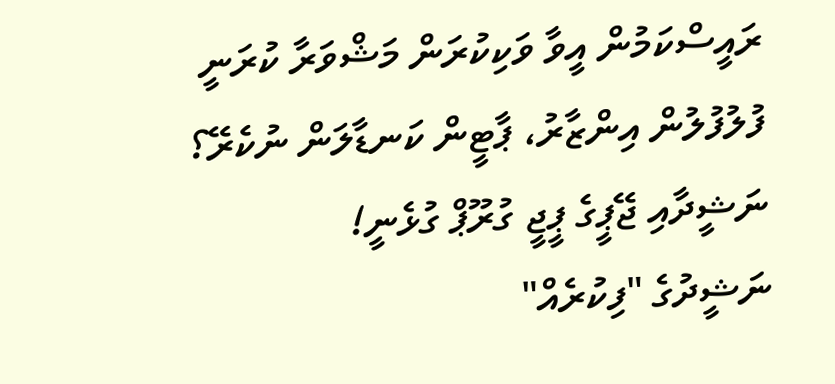ރައީސްކަމުން އީވާ ވަކިކުރަން މަޝްވަރާ ކުރަނީ
ފުލުފުލުން އިންޒާރު، ޕާޓީން ކަނޑާލަން ނުކެރޭ؟
ނަޝީދާއި ޖޭޕީގެ ޕީޖީ ގުރޫޕް ގުޅެނީ!
ނަޝީދުގެ "ފިކުރެއް"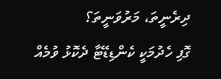ދިރެނީތަ، މަރުވަނީތަ؟
ގޮފި ހެދުމަކީ ކެންޑިޑޭޓާ ދެކޮޅު ވުމެއް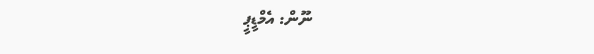ނޫން: އެމްޑީޕީ